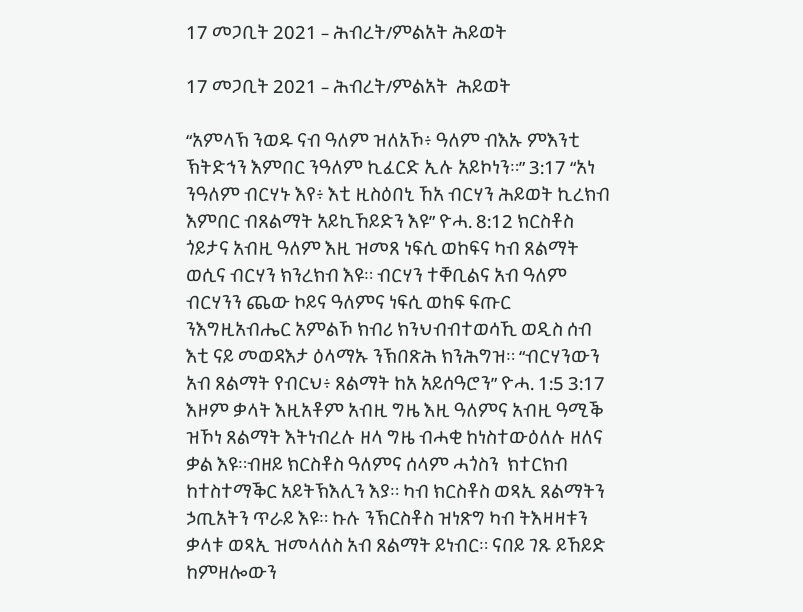17 መጋቢት 2021 – ሕብረት/ምልአት ሕይወት

17 መጋቢት 2021 – ሕብረት/ምልአት  ሕይወት

“አምላኽ ንወዱ ናብ ዓለም ዝለአኾ፥ ዓለም ብእኡ ምእንቲ ኽትድኅን እምበር ንዓለም ኪፈርድ ኢሉ አይኮነን።” 3:17 “አነ ንዓለም ብርሃኑ እየ፥ እቲ ዚስዕበኒ ኸአ ብርሃን ሕይወት ኪረክብ እምበር ብጸልማት አይኪኸይድን እዩ” ዮሓ. 8:12 ክርስቶስ ጎይታና አብዚ ዓለም እዚ ዝመጸ ነፍሲ ወከፍና ካብ ጸልማት ወሲና ብርሃን ክንረክብ እዩ። ብርሃን ተቐቢልና አብ ዓለም ብርሃንን ጨው ኮይና ዓለምና ነፍሲ ወከፍ ፍጡር ንእግዚአብሔር አምልኾ ክብሪ ክንህብብተወሳኺ ወዲስ ሰብ እቲ ናይ መወዳእታ ዕላማኡ ንኽበጽሕ ክንሕግዝ። “ብርሃንውን አብ ጸልማት የብርህ፥ ጸልማት ከአ አይሰዓሮን” ዮሓ. 1:5 3:17 እዞም ቃላት እዚአቶም አብዚ ግዜ እዚ ዓለምና አብዚ ዓሚቕ ዝኾነ ጸልማት እትነብረሉ ዘላ ግዜ ብሓቂ ከነስተውዕለሉ ዘለና ቃል እዩ።ብዘይ ክርስቶስ ዓለምና ሰላም ሓጎስን  ክተርክብ ከተስተማቕር አይትኽእሊን እያ። ካብ ክርስቶስ ወጻኢ ጸልማትን ኃጢአትን ጥራይ እዩ። ኩሉ ንኽርስቶስ ዝነጽግ ካብ ትእዛዛቱን ቃላቱ ወጻኢ ዝመላለስ አብ ጸልማት ይነብር። ናበይ ገጹ ይኸይድ ከምዘሎውን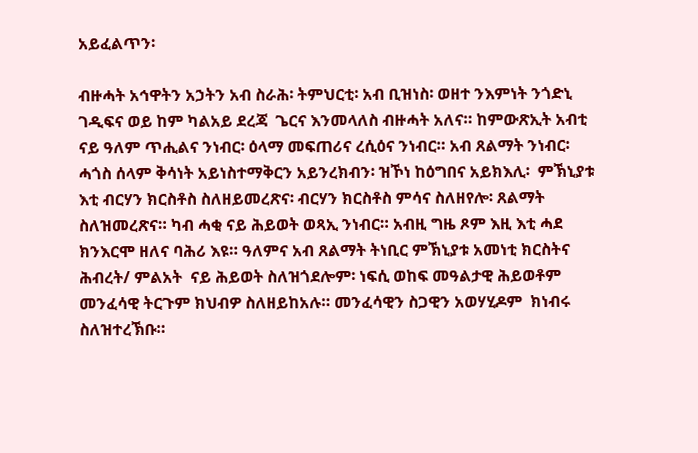አይፈልጥን፡

ብዙሓት አኅዋትን አኃትን አብ ስራሕ፡ ትምህርቲ፡ አብ ቢዝነስ፡ ወዘተ ንእምነት ንጎድኒ ገዲፍና ወይ ከም ካልአይ ደረጃ  ጌርና እንመላለስ ብዙሓት አለና። ከምውጽኢት አብቲ ናይ ዓለም ጥሒልና ንነብር፡ ዕላማ መፍጠሪና ረሲዕና ንነብር። አብ ጸልማት ንነብር፡ ሓጎስ ሰላም ቅሳነት አይነስተማቅርን አይንረክብን፡ ዝኾነ ከዕግበና አይክእሊ፡  ምኽኒያቱ እቲ ብርሃን ክርስቶስ ስለዘይመረጽና፡ ብርሃን ክርስቶስ ምሳና ስለዘየሎ፡ ጸልማት ስለዝመረጽና። ካብ ሓቂ ናይ ሕይወት ወጻኢ ንነብር። አብዚ ግዜ ጾም እዚ እቲ ሓደ ክንእርሞ ዘለና ባሕሪ እዩ። ዓለምና አብ ጸልማት ትነቢር ምኽኒያቱ አመነቲ ክርስትና ሕብረት/ ምልአት  ናይ ሕይወት ስለዝጎደሎም፡ ነፍሲ ወከፍ መዓልታዊ ሕይወቶም መንፈሳዊ ትርጉም ክህብዎ ስለዘይከአሉ። መንፈሳዊን ስጋዊን አወሃሂዶም  ክነብሩ ስለዝተረኽቡ።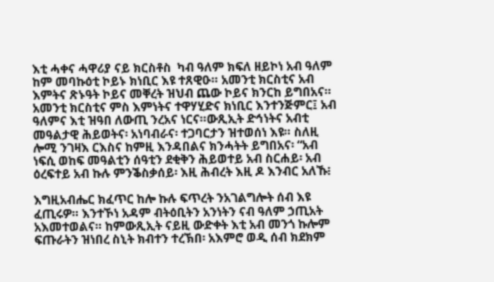እቲ ሓቀና ሓዋሪያ ናይ ክርስቶስ  ካብ ዓለም ክፍለ ዘይኮነ አብ ዓለም ከም መባኩዕቲ ኮይኑ ክነቢር እዩ ተጸዊዑ። አመንቲ ክርስቲና አብ እምትና ጽኑዓት ኮይና መቐረት ዝህብ ጨው ኮይና ክንርከ ይግበአና። አመንቲ ክርስቲና ምስ እምነትና ተዋሃሂድና ክነቢር እንተንጅምር፤ አብ ዓለምና እቲ ዝዓበ ለውጢ ንረአና ነርና።ውጺኢት ድኅነትና አብቲ መዓልታዊ ሕይወትና፡ አነባብራና፡ ተጋባርታን ዝተወሰነ እዩ። ስለዚ ሎሚ ንገዛእ ርእስና ከምዚ እንዳበልና ክንሓትት ይግበአና፡ “አብ ነፍሲ ወከፍ መዓልቲን ሰዓቲን ደቂቅን ሕይወተይ አብ ስርሐይ፡ አብ ዕረፍተይ አብ ኩሉ ምንቕስቃሰይ፡ እዚ ሕብረት እዚ ዶ እንብር አለኹ፧

እግዚአብሔር ክፈጥር ከሎ ኩሉ ፍጥረት ንአገልግሎት ሰብ እዩ ፈጢሩዎ። እንተኾነ አዳም ብትዕቢትን አንነትን ናብ ዓለም ኃጢአት አእመተወልና። ከምውጺኢት ናይዚ ውድቀት እቲ አብ መንጎ ኩሎም ፍጡራትን ዝነበረ ስኒት ክብተን ተረኽበ፡ አእምሮ ወዲ ሰብ ክደክም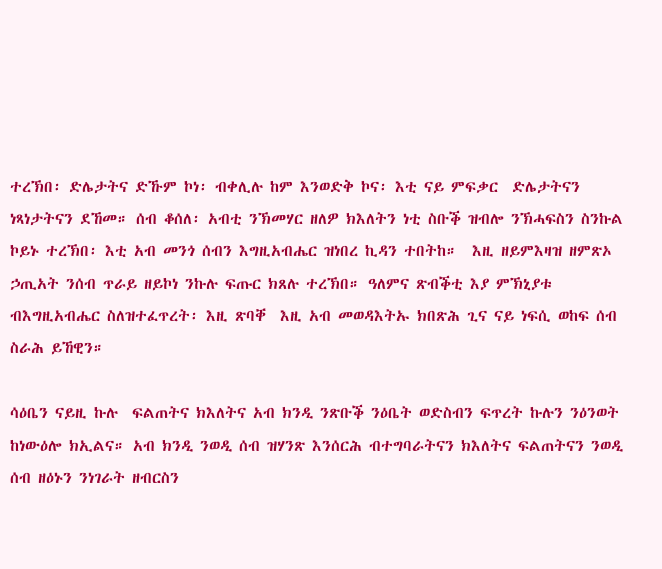ተረኽበ፡ ድሌታትና ድኹም ኮነ፡ ብቀሊሉ ከም እንወድቅ ኮና፡ እቲ ናይ ምፍቃር  ድሌታትናን ነጻነታትናን ደኸመ። ሰብ ቆሰለ፡ አብቲ ንኽመሃር ዘለዎ ክእለትን ነቲ ስቡቕ ዝብሎ ንኽሓፍስን ስንኩል ኮይኑ ተረኽበ፡ እቲ አብ መንጎ ሰብን እግዚአብሔር ዝነበረ ኪዳን ተበትከ።  እዚ ዘይምእዛዝ ዘምጽኦ ኃጢአት ንሰብ ጥራይ ዘይኮነ ንኩሉ ፍጡር ክጸሉ ተረኽበ። ዓለምና ጽብቕቲ እያ ምኽኒያቱ ብእግዚአብሔር ስለዝተፈጥረት፡ እዚ ጽባቐ  እዚ አብ መወዳእትኡ ክበጽሕ ጊና ናይ ነፍሲ ወከፍ ሰብ ስራሕ ይኸዊን።

ሳዕቤን ናይዚ ኩሉ  ፍልጠትና ክእለትና አብ ክንዲ ንጽቡቕ ንዕቤት ወድስብን ፍጥረት ኩሉን ንዕንወት ከነውዕሎ ክኢልና። አብ ክንዲ ንወዲ ሰብ ዝሃንጽ እንሰርሕ ብተግባራትናን ክእለትና ፍልጠትናን ንወዲ ሰብ ዘዕኑን ንነገራት ዘብርስን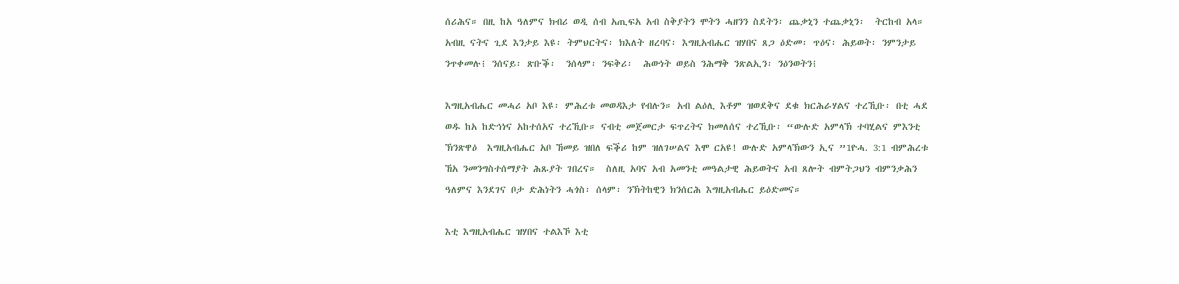ሰሪሕና። በዚ ከአ ዓለምና ክብሪ ወዲ ሰብ አጢፍአ አብ ስቅያትን ሞትን ሓዘንን ስደትን፡ ጨቃኒን ተጨቃኒን፡  ትርከብ አላ። አብዚ ናትና ጊደ እንታይ እዩ፡ ትምህርትና፡ ክእለት ዘረባና፡ እግዚአብሔር ዝሃበና ጸጋ ዕድመ፡ ጥዕና፡ ሕይወት፡ ንምንታይ ንጥቀመሉ፧ ንሰናይ፡ ጽቡቕ፡  ንሰላም፡ ንፍቅሪ፡  ሕውነት ወይስ ንሕማቅ ንጽልኢን፡ ንዕንወትን፧

እግዚአብሔር መሓሪ አቦ እዩ፡ ምሕረቱ መወዳእታ የብሉን። አብ ልዕሊ እቶም ዝወደቅና ደቁ ክርሕራሃልና ተረኺቡ፡ በቲ ሓደ ወዱ ከአ ከድኅነና አከተሰአና ተረኺቡ። ናብቲ መጀመርታ ፍጥረትና ክመለሰና ተረኺቡ፡ “ውሉድ አምላኽ ተባሂልና ምእንቲ ኽንጽዋዕ  እግዚአብሔር አቦ ኸመይ ዝበለ ፍቕሪ ከም ዝለገሠልና እሞ ርአዩ! ውሉድ አምላኽውን ኢና ”1ዮሓ. 3:1 ብምሕረቱ ኸአ ንመንግስተሰማያት ሕጹያት ገበረና።  ስለዚ አባና አብ አመንቲ መዓልታዊ ሕይወትና አብ ጸሎት ብምትጋህን ብምንቃሕን ዓለምና እንደገና ቦታ ድሕነትን ሓጎስ፡ ሰላም፡ ንኽትከዊን ክንሰርሕ እግዚአብሔር ይዕድመና።

እቲ እግዚአብሔር ዝሃበና ተልእኾ እቲ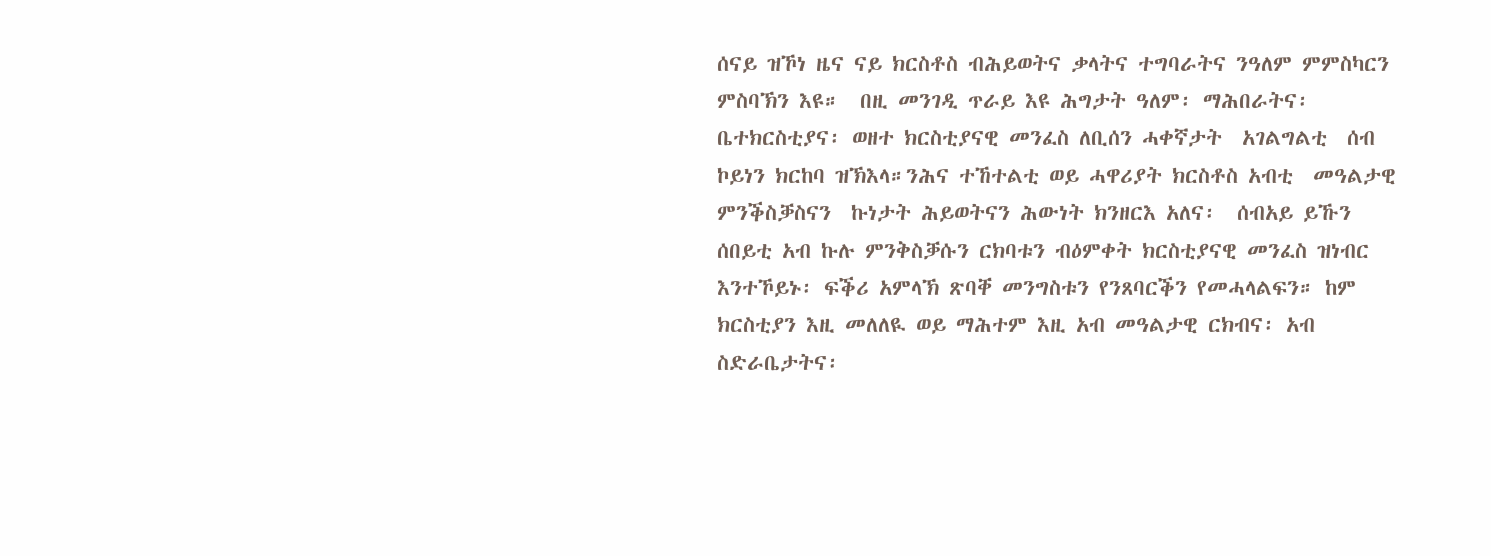ሰናይ ዝኾነ ዜና ናይ ክርስቶስ ብሕይወትና ቃላትና ተግባራትና ንዓለም ምምስካርን ምስባኽን እዩ።  በዚ መንገዲ ጥራይ እዩ ሕግታት ዓለም፡ ማሕበራትና፡ ቤተክርስቲያና፡ ወዘተ ክርስቲያናዊ መንፈስ ለቢሰን ሓቀኛታት  አገልግልቲ  ሰብ ኮይነን ክርከባ ዝኽእላ።ንሕና ተኸተልቲ ወይ ሓዋሪያት ክርስቶስ አብቲ  መዓልታዊ ምንቕስቓስናን  ኩነታት ሕይወትናን ሕውነት ክንዘርእ አለና፡  ሰብአይ ይኹን ሰበይቲ አብ ኩሉ ምንቅስቓሱን ርክባቱን ብዕምቀት ክርስቲያናዊ መንፈስ ዝነብር  እንተኾይኑ፡ ፍቕሪ አምላኽ ጽባቐ መንግስቱን የንጸባርቕን የመሓላልፍን። ከም ክርስቲያን እዚ መለለዪ ወይ ማሕተም እዚ አብ መዓልታዊ ርክብና፡ አብ ስድራቤታትና፡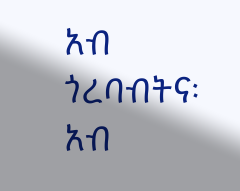አብ ጎረባብትና፡ አብ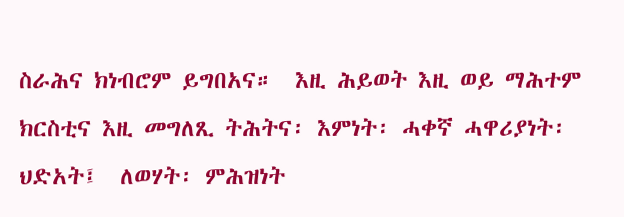ስራሕና ክነብሮም ይግበአና።  እዚ ሕይወት እዚ ወይ ማሕተም ክርስቲና እዚ መግለጺ ትሕትና፡ እምነት፡ ሓቀኛ ሓዋሪያነት፡ ህድአት፤  ለወሃት፡ ምሕዝነት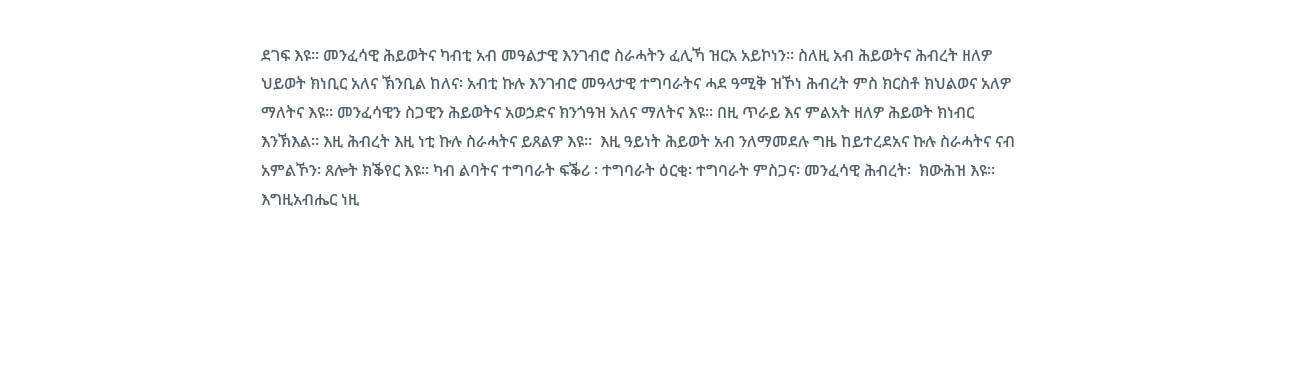ደገፍ እዩ። መንፈሳዊ ሕይወትና ካብቲ አብ መዓልታዊ እንገብሮ ስራሓትን ፈሊኻ ዝርአ አይኮነን። ስለዚ አብ ሕይወትና ሕብረት ዘለዎ ህይወት ክነቢር አለና ኽንቢል ከለና፡ አብቲ ኩሉ እንገብሮ መዓላታዊ ተግባራትና ሓደ ዓሚቅ ዝኾነ ሕብረት ምስ ክርስቶ ክህልወና አለዎ ማለትና እዩ። መንፈሳዊን ስጋዊን ሕይወትና አወኃድና ክንጎዓዝ አለና ማለትና እዩ። በዚ ጥራይ እና ምልአት ዘለዎ ሕይወት ክነብር እንኽእል። እዚ ሕብረት እዚ ነቲ ኩሉ ስራሓትና ይጸልዎ እዩ።  እዚ ዓይነት ሕይወት አብ ንለማመደሉ ግዜ ከይተረደአና ኩሉ ስራሓትና ናብ አምልኾን፡ ጸሎት ክቕየር እዩ። ካብ ልባትና ተግባራት ፍቕሪ ፡ ተግባራት ዕርቂ፡ ተግባራት ምስጋና፡ መንፈሳዊ ሕብረት፡  ክውሕዝ እዩ። እግዚአብሔር ነዚ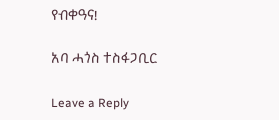የብቀዓና!

አባ ሓጎስ ተስፋጋቢር

Leave a Reply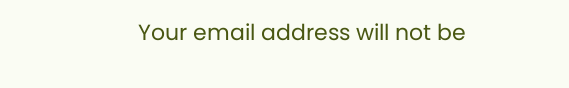Your email address will not be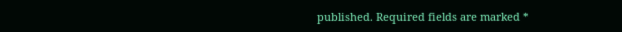published. Required fields are marked *